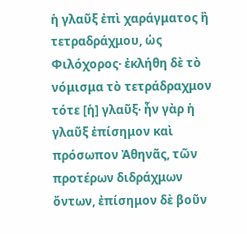ἡ γλαῦξ ἐπὶ χαράγματος ἢ τετραδράχμου, ὡς Φιλόχορος· ἐκλήθη δὲ τὸ νόμισμα τὸ τετράδραχμον τότε [ἡ] γλαῦξ· ἦν γὰρ ἡ γλαῦξ ἐπίσημον καὶ πρόσωπον Ἀθηνᾶς, τῶν προτέρων διδράχμων ὄντων, ἐπίσημον δὲ βοῦν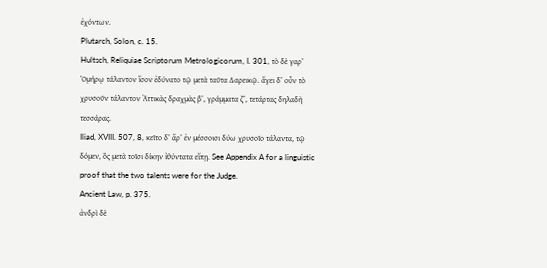ἐχόντων.
Plutarch, Solon, c. 15.
Hultsch, Reliquiae Scriptorum Metrologicorum, I. 301, τὸ δὲ γαρ’ Ὁμήρῳ τάλαντον ἴσον ἐδύνατο τῷ μετὰ ταῦτα Δαρεικῷ. ἄγει δ’ οὖν τὸ χρυσοῦν τάλαντον Ἀττικὰς δραχμὰς β’, γράμματα ζ’, τετάρτας δηλαδὴ τεσσάρας.
Iliad, XVIII. 507, 8, κεῖτο δ’ ἄρ’ ἐν μέσσοισι δύω χρυσοῖο τάλαντα, τῷ δόμεν, ὃς μετὰ τοῖσι δίκην ἰθύντατα εἴπῃ. See Appendix A for a linguistic proof that the two talents were for the Judge.
Ancient Law, p. 375.
ἀνδρὶ δὲ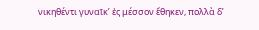νικηθέντι γυναῖκ’ ἐς μέσσον ἔθηκεν, πολλὰ δ’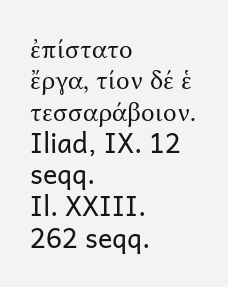ἐπίστατο ἔργα, τίον δέ ἑ τεσσαράβοιον.
Iliad, IX. 12 seqq.
Il. XXIII. 262 seqq.